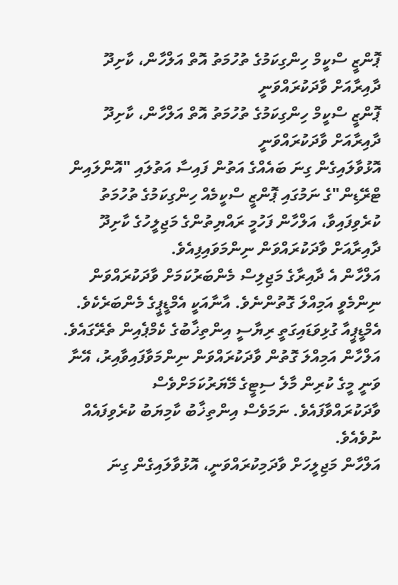ޕޮންޒީ ސްކީމް ހިންގިކަމުގެ ތުހުމަތު އޮތް އަލްހާން، ކާށިދޫ ދާއިރާއަށް ވާދަކުރައްވަނީ
ޕޮންޒީ ސްކީމް ހިންގިކަމުގެ ތުހުމަތު އޮތް އަލްހާން، ކާށިދޫ ދާއިރާއަށް ވާދަކުރައްވަނީ
އޮޅުވާލައިގެން ގިނަ ބައެއްގެ އަތުން ފައިސާ އަތުލައި "އޮންލައިން ޓްރޭޑިން"ގެ ނަމުގައި ޕޮންޒީ ސްކީމެއް ހިންގިކަމުގެ ތުހުމަތު ކުރެވިފައިވާ، އަލްހާން ފަހުމީ ރައްޔިތުންގެ މަޖިލީހުގެ ކާށިދޫ ދާއިރާއަށް ވާދަކުރައްވަން ނިންމަވައިފިއެވެ.
އަލްހާން އެ ދާއިރާގެ މަޖިލިސް މެންބަރުކަމަށް ވާދަކުރައްވަން ނިންމެވީ އަމިއްލަ ގޮތުންނެވެ. އާނާއަކީ އެމްޑީޕީގެ މެންބަރެކެވެ. އެމްޑީޕީއާ ގުޅިވަޑައިގަތީ ރިޔާސީ އިންތިޚާބުގެ ކެމްޕެއިން ތެރޭގައެވެ.
އަލްހާން އަމިއްލަ ގޮތުން ވާދަކުރައްވަން ނިންމަވާފައިވާއިރު، އޭނާ ވަނީ މީގެ ކުރިން މާލެ ސިޓީގެ މޭޔަރުކަމަށްވެސް ވާދަކުރައްވާފައެވެ. ނަމަވެސް އިންތިޚާބު ކާމިޔަބު ކުރެވިފައެއް ނުވެއެވެ.
އަލްހާން މަޖިލީހަށް ވާދަމިކުރައްވަނީ، އޮޅުވާލައިގެން ގިނަ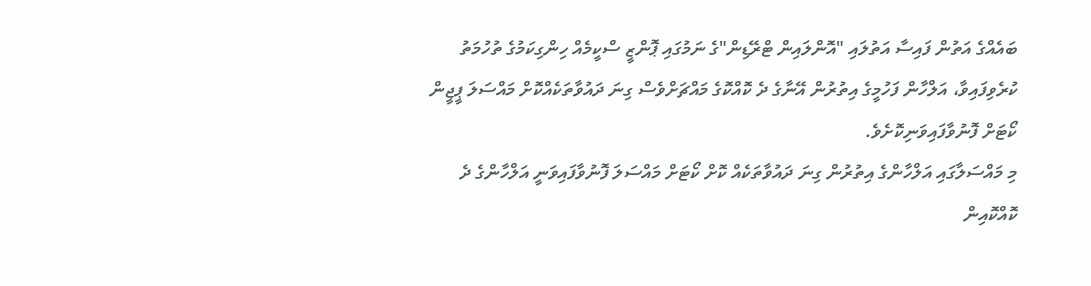ބައެއްގެ އަތުން ފައިސާ އަތުލައި "އޮންލައިން ޓްރޭޑިން"ގެ ނަމުގައި ޕޮންޒީ ސްކީމެއް ހިންގިކަމުގެ ތުހުމަތު ކުރެވިފައިވާ، އަލްހާން ފަހުމީގެ އިތުރުން އޭނާގެ ދެ ކޮއްކޮގެ މައްޗަށްވެސް ގިނަ ދައުވާތަކެއްކޮށް މައްސަލަ ޕީޖީން ކޯޓަށް ފޮނުވާފައިވަނިކޮށެވެ.
މި މައްސަލާގައި އަލްހާންގެ އިތުރުން ގިނަ ދައުވާތަކެއް ކޮށް ކޯޓަށް މައްސަލަ ފޮނުވާފައިވަނީ އަލްހާންގެ ދެ ކޮއްކޮއިން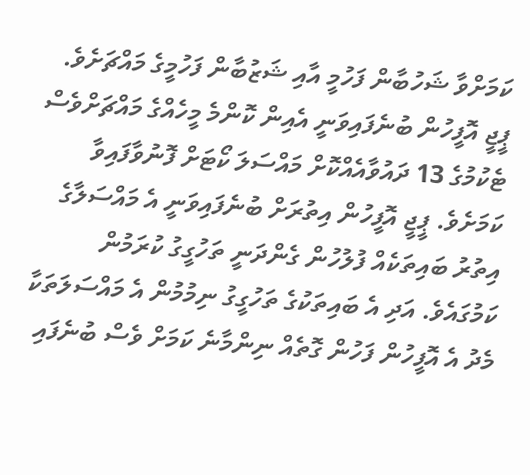ކަމަށްވާ ޝަހުބާން ފަހުމީ އާއި ޝަޒުބާން ފަހުމީގެ މައްޗަށެވެ.
ޕީޖީ އޮފީހުން ބުނެފައިވަނީ އެއިން ކޮންމެ މީހެއްގެ މައްޗަށްވެސް ޓެކުމުގެ 13 ދައުވާއެއްކޮށް މައްސަލަ ކޯޓަށް ފޮނުވާފައިވާ ކަމަށެވެ. ޕީޖީ އޮފީހުން އިތުރަށް ބުނެފައިވަނީ އެ މައްސަލާގެ އިތުރު ބައިތަކެއް ފުލުހުން ގެންދަނީ ތަހުގީގު ކުރަމުން ކަމުގައެވެ. އަދި އެ ބައިތަކުގެ ތަހުގީގު ނިމުމުން އެ މައްސަލަތަކާ މެދު އެ އޮފީހުން ފަހުން ގޮތެއް ނިންމާނެ ކަމަށް ވެސް ބުނެފައި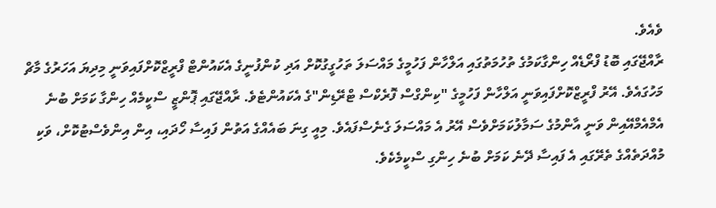ވެއެވެ.
ރާއްޖޭގައި ބޮޑު ފްރޯޑެއް ހިންގާކަމުގެ ތުހުމަތުގައި އަލްހާން ފަހުމީގެ މައްސަލަ ތަހުގީގުކޮށް އަދި ކުންފުނީގެ އެކައުންޓް ފްރީޒްކޮށްފައިވަނީ މިދިޔަ އަހަރުގެ މާޗް މަހުގައެވެ. އޭރު ފްރީޒްކޮށްފައިވަނީ އަލްހާން ފަހުމީގެ "ކިންގްސް ފޮރެކްސް ޓްރޭޑިން"ގެ އެކައުންޓެވެ. ރާއްޖޭގައި ޕޮންޒީ ސްކީމެއް ހިންގާ ކަމަށް ބުނެ އެމްއެމްއޭއިން ވަނީ އާންމުގެ ސަމާލުކަމަށްވެސް އޭރު އެ މައްސަލަ ގެނެސްފައެވެ. މިއީ ގިނަ ބައެއްގެ އަތުން ފައިސާ ހޯދައި، އިން އިންވެސްޓުކޮށް، ވަކި މުއްދަތެއްގެ ތެރޭގައި އެ ފައިސާ ދޭނެ ކަމަށް ބުނެ ހިންގި ސްކީމެކެވެ.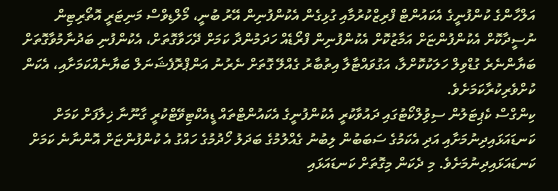އަލްހާންގެ ކުންފުނީގެ އެކައުންޓް ފްރިޒްކުރުމާއި ގުޅިގެން އެކުންފުނިން އޭރު ބުނީ، މޯލްޑިވްސް މަނިޓަރީ އޮތޯރިޓިން ނުސީދާކޮށް އެކުންފުންޏަށް އަމާޒުކޮށް އެކުންފުނިން ފްރޯޑެއް ހަދަމުންދާ ކަމަށް ދޭހަވާގޮތަށް، އެކުންފުނި ބަދުނާމުވާގޮތަށް ބަޔާންނެރެ ގުޑްވިލް ހަލަކުކޮށްލާ، އަގުވައްޓާލާ އިތުބާރު ގެއްލޭ ގޮތަށް ނެރުނު އަންޕްރޮފެޝަނަލް ބަޔާނެއްކަމަށާއި، އެކަން ކުށްވެރިކުރާކަމަށެވެ.
ކިންގްސް ކެޕިޓަލުން ސިވިުލްކޯޓުގައި ދައުވާކުރީ އެކުންފުނީގެ އެކައުންޓްތައް ޑީއެކްޓިވޭޓްކުރީ ގާނޫނާ ޚިލާފަށް ކަމަށް ކަނޑައަޅައިދިނުމަށާއި އަދި އެކަމުގެ ސަބަބުން ލިބުނު ގެއްލުމުގެ ބަދަލު ހޯދުމުގެ ހައްގު އެ ކުންފުންޏަށް އޮންނާނެ ކަމަށް ކަނޑައަޅައިދިނުމަށެވެ. މި ދެކަން މިގޮތަށް ކަނޑައަޅައި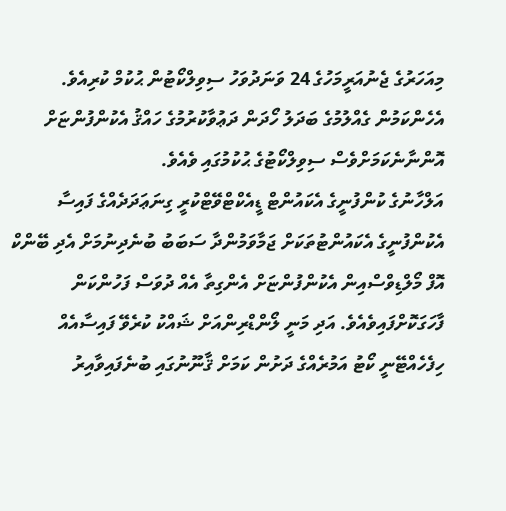މިއަހަރުގެ ޖެނުއަރީމަހުގެ 24 ވަނަދުވަހު ސިވިލްކޯޓުން ޙުކުމް ކުރިއެވެ. އެހެންކަމުން ގެއްލުމުގެ ބަދަލު ހޯދަން ދަޢުވާކުރުމުގެ ހައްޤު އެކުންފުންޏަށް އޮންނާނެކަމަށްވެސް ސިވިލްކޯޓުގެ ޙުކުމުގައި ވެއެވެ.
އަލްހާނުގެ ކުންފުނީގެ އެކައުންޓް ޑީއެކްޓްވޭޓްކުރީ ގިނަޢަދަދެއްގެ ފައިސާ އެކުންފުނީގެ އެކައުންޓުތަކަށް ޖަމާވަމުންދާ ސަބަބު ބުނެދިނުމަށް އެދި ބޭންކް އޮފް މޯލްޑިވްސްއިން އެކުންފުންޏަށް އެންގިތާ އެއް ދުވަސް ފަހުންކަން ފާހަގަކޮށްފައިވެއެވެ. އަދި މަނީ ލޯންޑްރިންއަށް ޝައްކު ކުރެވޭ ފައިސާއެއް ހިފެހެއްޓޭނީ ކޯޓު އަމުރެއްގެ ދަށުން ކަމަށް ޤާނޫނުގައި ބުނެފައިވާއިރު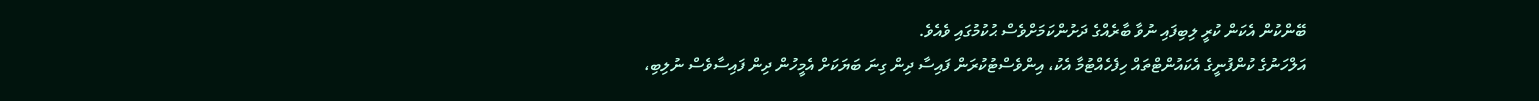ބޭންކުން އެކަން ކުރީ ލިބިފައި ނުވާ ބާރެއްގެ ދަށުންކަމަށްވެސް ޙުކުމުގައި ވެއެވެ.
އަލްހަނުގެ ކުންފުނީގެ އެކައުންޓްތައް ހިފެހެއްޓުމާ އެކު، އިންވެސްޓުކުރަން ފައިސާ ދިން ގިނަ ބަޔަކަށް އެމީހުން ދިން ފައިސާވެސް ނުލިބި،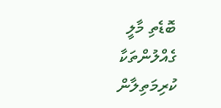ބޮޑެތި މާލީ ގެއްލުންތަކާ ކުރިމަތިލާން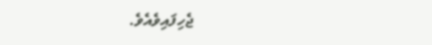ޖެހިފައިވެއެވެ.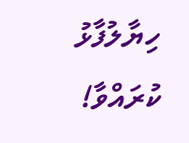ހިޔާލުފާޅު ކުރައްވާ!